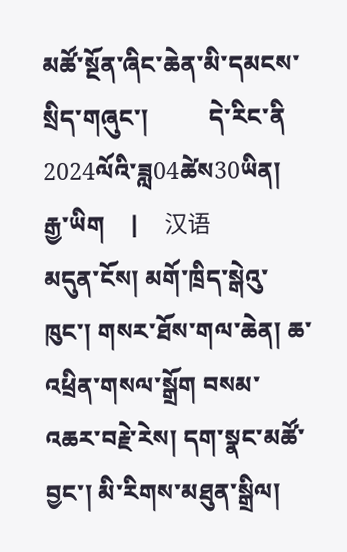མཚོ་སྔོན་ཞིང་ཆེན་མི་དམངས་སྲིད་གཞུང་།          དེ་རིང་ནི 2024ལོའི་ཟླ04ཚེས30ཡིན།
རྒྱ་ཡིག    |    汉语
མདུན་ངོས། མགོ་ཁྲིད་སྒེའུ་ཁུང་། གསར་ཐོས་གལ་ཆེན། ཆ་འཕྲིན་གསལ་སྒྲོག བསམ་འཆར་བརྗེ་རེས། དག་སྣང་མཚོ་བྱང་། མི་རིགས་མཐུན་སྒྲིལ།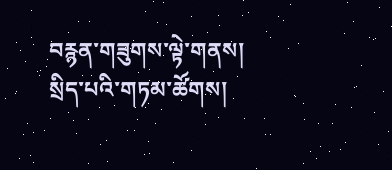བརྙན་གཟུགས་ལྟེ་གནས། སྲིད་པའི་གཏམ་ཚོགས།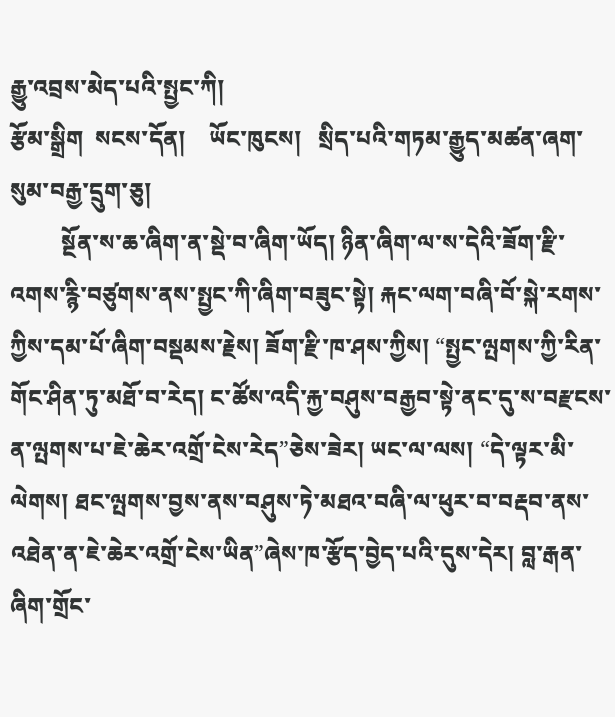རྒྱུ་འབྲས་མེད་པའི་སྤྱང་ཀི།
རྩོམ་སྒྲིག  སངས་དོན།    ཡོང་ཁུངས།   སྲིད་པའི་གཏམ་རྒྱུད་མཚན་ཞག་སུམ་བརྒྱ་དྲུག་ཅུ།
         སྔོན་ས་ཆ་ཞིག་ན་སྡེ་བ་ཞིག་ཡོད། ཉིན་ཞིག་ལ་ས་དེའི་ཟོག་རྫི་འགས་རྙི་བཙུགས་ནས་སྤྱང་ཀི་ཞིག་བཟུང་སྟེ། རྐང་ལག་བཞི་བོ་སྐེ་རགས་ཀྱིས་དམ་པོ་ཞིག་བསྡམས་རྗེས། ཟོག་རྫི་ཁ་ཤས་ཀྱིས། “སྤྱང་ལྤགས་ཀྱི་རིན་གོང་ཤིན་ཏུ་མཐོ་བ་རེད། ང་ཚོས་འདི་རྐྱ་བཤུས་བརྒྱབ་སྟེ་ནང་དུ་ས་བརྫངས་ན་ལྤགས་པ་ཇེ་ཆེར་འགྲོ་ངེས་རེད”ཅེས་ཟེར། ཡང་ལ་ལས། “དེ་ལྟར་མི་ལེགས། ཐང་ལྤགས་བྱས་ནས་བཤུས་ཏེ་མཐའ་བཞི་ལ་ཕུར་བ་བརྡབ་ནས་འཐེན་ན་ཇེ་ཆེར་འགྲོ་ངེས་ཡིན”ཞེས་ཁ་རྩོད་བྱེད་པའི་དུས་དེར། བླ་རྒན་ཞིག་གྲོང་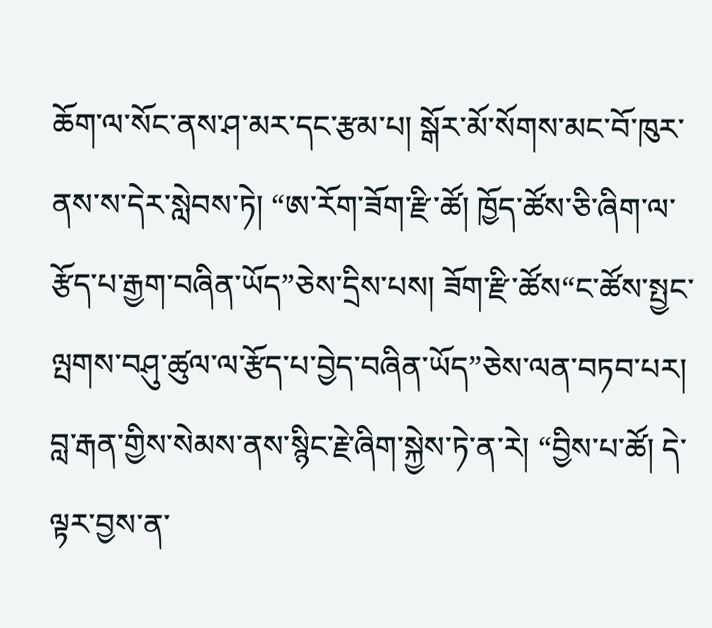ཆོག་ལ་སོང་ནས་ཤ་མར་དང་རྩམ་པ། སྒོར་མོ་སོགས་མང་བོ་ཁུར་ནས་ས་དེར་སླེབས་ཏེ། “ཨ་རོག་ཟོག་རྫི་ཚོ། ཁྱོད་ཚོས་ཅི་ཞིག་ལ་རྩོད་པ་རྒྱག་བཞིན་ཡོད”ཅེས་དྲིས་པས། ཟོག་རྫི་ཚོས“ང་ཚོས་སྤྱང་ལྤགས་བཤུ་ཚུལ་ལ་རྩོད་པ་བྱེད་བཞིན་ཡོད”ཅེས་ལན་བཏབ་པར།  བླ་རྒན་གྱིས་སེམས་ནས་སྙིང་རྗེ་ཞིག་སྐྱེས་ཏེ་ན་རེ། “བྱིས་པ་ཚོ། དེ་ལྟར་བྱས་ན་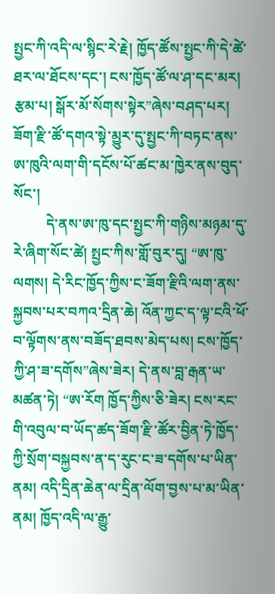སྤྱང་ཀི་འདི་ལ་སྙིང་རེ་རྗེ། ཁྱོད་ཚོས་སྤྱང་ཀི་དེ་ཚེ་ཐར་ལ་ཐོངས་དང་། ངས་ཁྱོད་ཚོ་ལ་ཤ་དང་མར། རྩམ་པ། སྒོར་མོ་སོགས་སྟེར”ཞེས་བཤད་པར། ཟོག་རྫི་ཚོ་དགའ་སྟེ་མྱུར་དུ་སྤྱང་ཀི་བཏང་ནས་ཨ་ཁུའི་ལག་གི་དངོས་པོ་ཚང་མ་ཁྱེར་ནས་བུད་སོང་།
         དེ་ནས་ཨ་ཁུ་དང་སྤྱང་ཀི་གཉིས་མཉམ་དུ་རེ་ཞིག་སོང་ཚེ། སྤྱང་ཀིས་གློ་བུར་དུ། “ཨ་ཁུ་ལགས། དེ་རིང་ཁྱོད་ཀྱིས་ང་ཟོག་རྫིའི་ལག་ནས་སྐྱབས་པར་བཀའ་དྲིན་ཆེ། འོན་ཀྱང་ད་ལྟ་ངའི་ཕོ་བ་ལྟོགས་ནས་བཟོད་ཐབས་མེད་པས། ངས་ཁྱོད་ཀྱི་ཤ་ཟ་དགོས”ཞེས་ཟེར། དེ་ནས་བླ་རྒན་ཡ་མཚན་ཏེ། “ཨ་རོག ཁྱོད་ཀྱིས་ཅི་ཟེར། ངས་རང་གི་འབུལ་བ་ཡོད་ཚད་ཟོག་རྫི་ཚོར་བྱིན་ཏེ་ཁྱོད་ཀྱི་སྲོག་བསྐྱབས་ན་ད་རུང་ང་ཟ་དགོས་པ་ཡིན་ནམ། འདི་དྲིན་ཆེན་ལ་དྲིན་ལོག་བྱས་པ་མ་ཡིན་ནམ། ཁྱོད་འདི་ལ་རྒྱུ་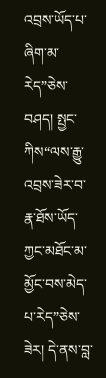འབྲས་ཡོད་པ་ཞིག་མ་རེད”ཅེས་བཤད། སྤྱང་ཀིས“ལས་རྒྱུ་འབྲས་ཟེར་བ་རྣ་ཐོས་ཡོད་ཀྱང་མཐོང་མ་མྱོང་བས་མེད་པ་རེད”ཅེས་ཟེར། དེ་ནས་བླ་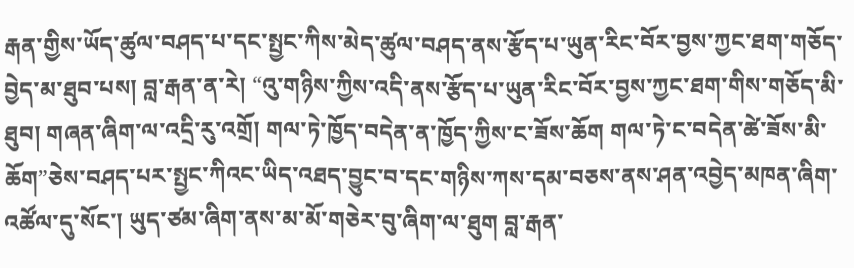རྒན་གྱིས་ཡོད་ཚུལ་བཤད་པ་དང་སྤྱང་ཀིས་མེད་ཚུལ་བཤད་ནས་རྩོད་པ་ཡུན་རིང་བོར་བྱས་ཀྱང་ཐག་གཅོད་བྱེད་མ་ཐུབ་པས། བླ་རྒན་ན་རེ། “འུ་གཉིས་ཀྱིས་འདི་ནས་རྩོད་པ་ཡུན་རིང་བོར་བྱས་ཀྱང་ཐག་གིས་གཅོད་མི་ཐུབ། གཞན་ཞིག་ལ་འདྲི་རུ་འགྲོ། གལ་ཏེ་ཁྱོད་བདེན་ན་ཁྱོད་ཀྱིས་ང་ཟོས་ཆོག གལ་ཏེ་ང་བདེན་ཚེ་ཟོས་མི་ཆོག”ཅེས་བཤད་པར་སྤྱང་ཀིའང་ཡིད་འཐད་བྱུང་བ་དང་གཉིས་ཀས་དམ་བཅས་ནས་ཤན་འབྱེད་མཁན་ཞིག་འཚོལ་དུ་སོང་། ཡུད་ཙམ་ཞིག་ནས་མ་མོ་གཅེར་བུ་ཞིག་ལ་ཐུག བླ་རྒན་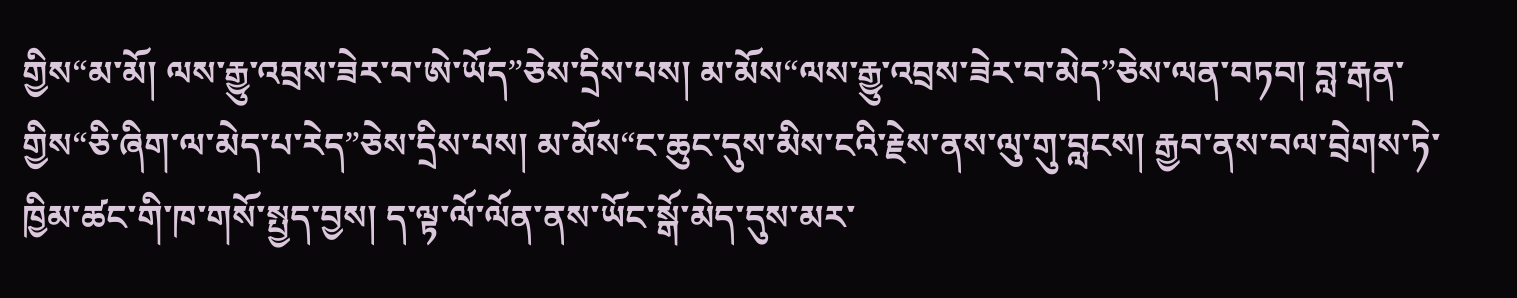གྱིས“མ་མོ། ལས་རྒྱུ་འབྲས་ཟེར་བ་ཨེ་ཡོད”ཅེས་དྲིས་པས། མ་མོས“ལས་རྒྱུ་འབྲས་ཟེར་བ་མེད”ཅེས་ལན་བཏབ། བླ་རྒན་གྱིས“ཅི་ཞིག་ལ་མེད་པ་རེད”ཅེས་དྲིས་པས། མ་མོས“ང་ཆུང་དུས་མིས་ངའི་རྗེས་ནས་ལུ་གུ་བླངས། རྒྱབ་ནས་བལ་བྲེགས་ཏེ་ཁྱིམ་ཚང་གི་ཁ་གསོ་སྤྱད་བྱས། ད་ལྟ་ལོ་ལོན་ནས་ཡོང་སྒོ་མེད་དུས་མར་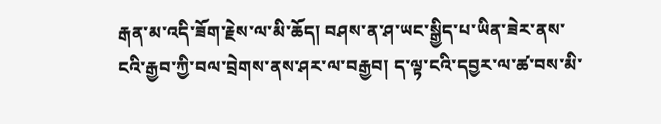རྒན་མ་འདི་ཟོག་རྗེས་ལ་མི་ཆོད། བཤས་ན་ཤ་ཡང་སྒྱིད་པ་ཡིན་ཟེར་ནས་ངའི་རྒྱབ་ཀྱི་བལ་བྲེགས་ནས་ཤར་ལ་བརྒྱབ། ད་ལྟ་ངའི་དབྱར་ལ་ཚ་བས་མི་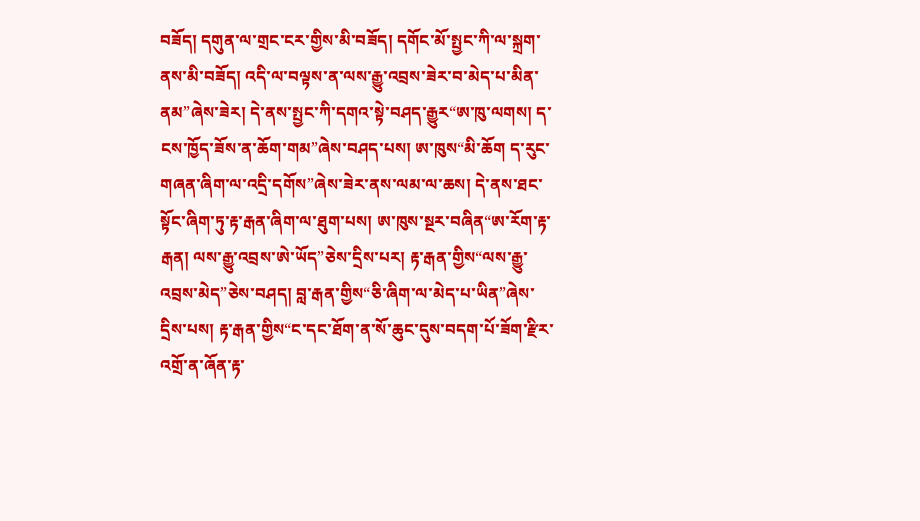བཟོད། དགུན་ལ་གྲང་ངར་གྱིས་མི་བཟོད། དགོང་མོ་སྤྱང་ཀི་ལ་སྐྲག་ནས་མི་བཟོད། འདི་ལ་བལྟས་ན་ལས་རྒྱུ་འབྲས་ཟེར་བ་མེད་པ་མིན་ནམ”ཞེས་ཟེར། དེ་ནས་སྤྱང་ཀི་དགའ་སྟེ་བཤད་རྒྱུར“ཨ་ཁུ་ལགས། ད་ངས་ཁྱོད་ཟོས་ན་ཆོག་གམ”ཞེས་བཤད་པས། ཨ་ཁུས“མི་ཆོག ད་རུང་གཞན་ཞིག་ལ་འདྲི་དགོས”ཞེས་ཟེར་ནས་ལམ་ལ་ཆས། དེ་ནས་ཐང་སྟོང་ཞིག་ཏུ་རྟ་རྒན་ཞིག་ལ་ཐུག་པས། ཨ་ཁུས་སྔར་བཞིན“ཨ་རོག་རྟ་རྒན། ལས་རྒྱུ་འབྲས་ཨེ་ཡོད”ཅེས་དྲིས་པར། རྟ་རྒན་གྱིས“ལས་རྒྱུ་འབྲས་མེད”ཅེས་བཤད། བླ་རྒན་གྱིས“ཅི་ཞིག་ལ་མེད་པ་ཡིན”ཞེས་དྲིས་པས། རྟ་རྒན་གྱིས“ང་དང་ཐོག་ན་སོ་ཆུང་དུས་བདག་པོ་ཟོག་རྫིར་འགྲོ་ན་ཞོན་རྟ་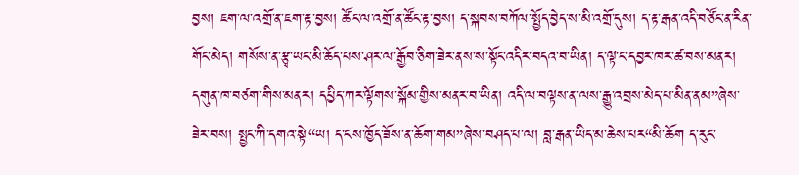བྱས། ཇག་ལ་འགྲོ་ན་ཇག་རྟ་བྱས། ཚོང་ལ་འགྲོ་ན་ཚོང་རྟ་བྱས། ད་སྐབས་བཀོལ་སྤྱོད་བྱེད་ས་མི་འགྲོ་དུས། ད་རྟ་རྒན་འདི་བཙོང་ན་རིན་གོང་མེད། གསོས་ན་རྩྭ་ཡང་མི་ཆོད་པས་ཤར་ལ་རྒྱོབ་ཅིག་ཟེར་ནས་ས་སྟོང་འདིར་བདའ་བ་ཡིན། ད་ལྟ་ང་དབྱར་ཁར་ཚ་བས་མནར། དགུན་ཁ་བཙག་གིས་མནར། དཔྱིད་ཀར་ལྟོགས་སྐོམ་གྱིས་མནར་བ་ཡིན། འདི་ལ་བལྟས་ན་ལས་རྒྱུ་འབྲས་མེད་པ་མིན་ནམ”ཞེས་ཟེར་བས། སྤྱང་ཀི་དགའ་སྟེ“ཡ། ད་ངས་ཁྱོད་ཟོས་ན་ཆོག་གམ”ཞེས་བཤད་པ་ལ། བླ་རྒན་ཡིད་མ་ཆེས་པར“མི་ཆོག ད་རུང་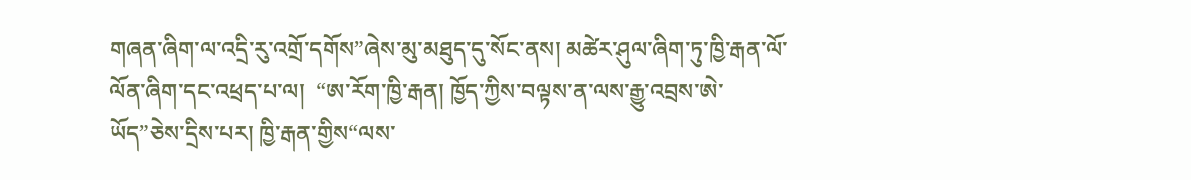གཞན་ཞིག་ལ་འདྲི་རུ་འགྲོ་དགོས”ཞེས་མུ་མཐུད་དུ་སོང་ནས། མཚེར་ཤུལ་ཞིག་ཏུ་ཁྱི་རྒན་ལོ་ལོན་ཞིག་དང་འཕྲད་པ་ལ།  “ཨ་རོག་ཁྱི་རྒན། ཁྱོད་ཀྱིས་བལྟས་ན་ལས་རྒྱུ་འབྲས་ཨེ་ཡོད”ཅེས་དྲིས་པར། ཁྱི་རྒན་གྱིས“ལས་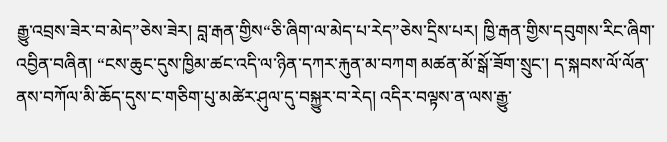རྒྱུ་འབྲས་ཟེར་བ་མེད”ཅེས་ཟེར། བླ་རྒན་གྱིས“ཅི་ཞིག་ལ་མེད་པ་རེད”ཅེས་དྲིས་པར། ཁྱི་རྒན་གྱིས་དབུགས་རིང་ཞིག་འབྱིན་བཞིན། “ངས་ཆུང་དུས་ཁྱིམ་ཚང་འདི་ལ་ཉིན་དཀར་རྐུན་མ་བཀག མཚན་མོ་སྒོ་ཟོག་སྲུང་། ད་སྐབས་ལོ་ལོན་ནས་བཀོལ་མི་ཆོད་དུས་ང་གཅིག་པུ་མཚེར་ཤུལ་དུ་བསྐྱུར་བ་རེད། འདིར་བལྟས་ན་ལས་རྒྱུ་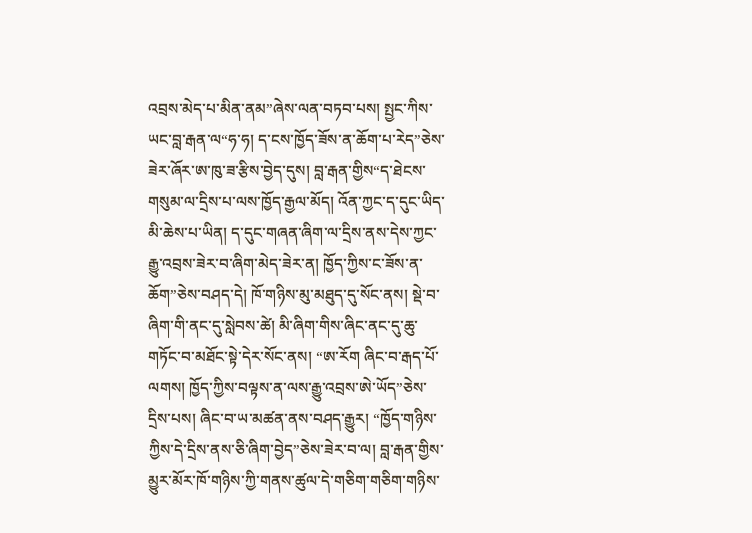འབྲས་མེད་པ་མིན་ནམ”ཞེས་ལན་བཏབ་པས། སྤྱང་ཀིས་ཡང་བླ་རྒན་ལ“ཧ་ཧ། ད་ངས་ཁྱོད་ཟོས་ན་ཆོག་པ་རེད”ཅེས་ཟེར་ཞོར་ཨ་ཁུ་ཟ་རྩིས་བྱེད་དུས། བླ་རྒན་གྱིས“ད་ཐེངས་གསུམ་ལ་དྲིས་པ་ལས་ཁྱོད་རྒྱལ་མོད། འོན་ཀྱང་ད་དུང་ཡིད་མི་ཆེས་པ་ཡིན། ད་དུང་གཞན་ཞིག་ལ་དྲིས་ནས་དེས་ཀྱང་རྒྱུ་འབྲས་ཟེར་བ་ཞིག་མེད་ཟེར་ན། ཁྱོད་ཀྱིས་ང་ཟོས་ན་ཆོག”ཅེས་བཤད་དེ། ཁོ་གཉིས་མུ་མཐུད་དུ་སོང་ནས། སྡེ་བ་ཞིག་གི་ནང་དུ་སླེབས་ཚེ། མི་ཞིག་གིས་ཞིང་ནང་དུ་ཆུ་གཏོང་བ་མཐོང་སྟེ་དེར་སོང་ནས། “ཨ་རོག ཞིང་བ་རྒད་པོ་ལགས། ཁྱོད་ཀྱིས་བལྟས་ན་ལས་རྒྱུ་འབྲས་ཨེ་ཡོད”ཅེས་དྲིས་པས། ཞིང་བ་ཡ་མཚན་ནས་བཤད་རྒྱུར། “ཁྱོད་གཉིས་ཀྱིས་དེ་དྲིས་ནས་ཅི་ཞིག་བྱེད”ཅེས་ཟེར་བ་ལ། བླ་རྒན་གྱིས་མྱུར་མོར་ཁོ་གཉིས་ཀྱི་གནས་ཚུལ་དེ་གཅིག་གཅིག་གཉིས་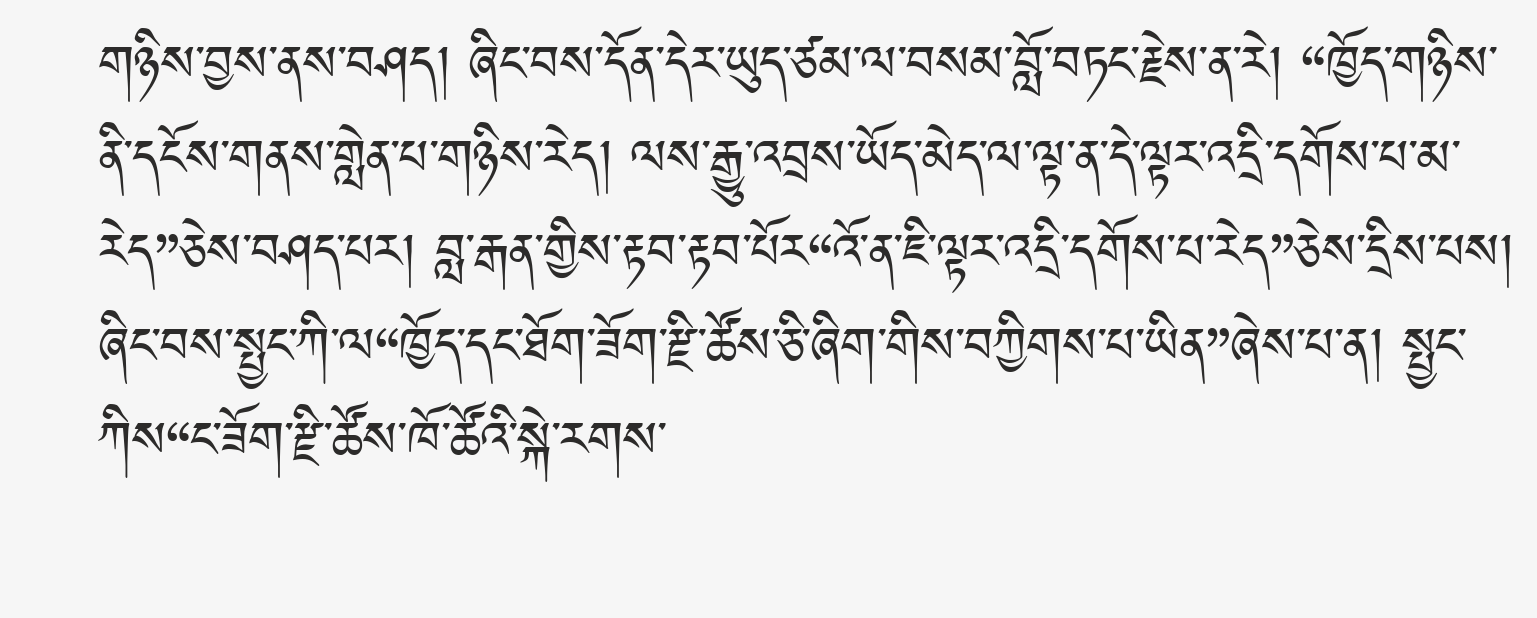གཉིས་བྱས་ནས་བཤད། ཞིང་བས་དོན་དེར་ཡུད་ཙམ་ལ་བསམ་བློ་བཏང་རྗེས་ན་རེ། “ཁྱོད་གཉིས་ནི་དངོས་གནས་གླེན་པ་གཉིས་རེད། ལས་རྒྱུ་འབྲས་ཡོད་མེད་ལ་ལྟ་ན་དེ་ལྟར་འདྲི་དགོས་པ་མ་རེད”ཅེས་བཤད་པར། བླ་རྒན་གྱིས་རྟབ་རྟབ་པོར“འོ་ན་ཇི་ལྟར་འདྲི་དགོས་པ་རེད”ཅེས་དྲིས་པས། ཞིང་བས་སྤྱང་ཀི་ལ“ཁྱོད་དང་ཐོག་ཟོག་རྫི་ཚོས་ཅི་ཞིག་གིས་བཀྱིགས་པ་ཡིན”ཞེས་པ་ན། སྤྱང་ཀིས“ང་ཟོག་རྫི་ཚོས་ཁོ་ཚོའི་སྐེ་རགས་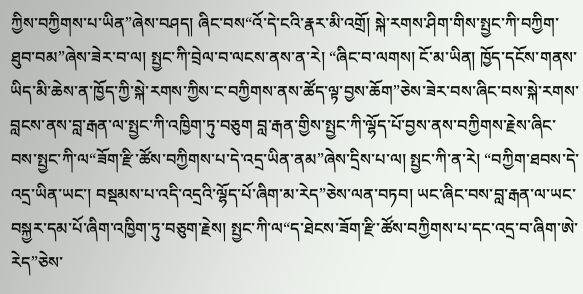ཀྱིས་བཀྱིགས་པ་ཡིན”ཞེས་བཤད། ཞིང་བས“འོ་དེ་ངའི་རྣར་མི་འགྲོ། སྐེ་རགས་ཤིག་གིས་སྤྱང་ཀི་བཀྱིག་ཐུབ་བམ”ཞེས་ཟེར་བ་ལ། སྤྱང་ཀི་བྲེལ་བ་ལངས་ནས་ན་རེ། “ཞིང་བ་ལགས། ངོ་མ་ཡིན། ཁྱོད་དངོས་གནས་ཡིད་མི་ཆེས་ན་ཁྱོད་ཀྱི་སྐེ་རགས་ཀྱིས་ང་བཀྱིགས་ནས་ཚོད་ལྟ་བྱས་ཆོག”ཅེས་ཟེར་བས་ཞིང་བས་སྐེ་རགས་བླངས་ནས་བླ་རྒན་ལ་སྤྱང་ཀི་འཁྱིག་ཏུ་བཅུག བླ་རྒན་གྱིས་སྤྱང་ཀི་ལྷོད་པོ་བྱས་ནས་བཀྱིགས་རྗེས་ཞིང་བས་སྤྱང་ཀི་ལ“ཟོག་རྫི་ཚོས་བཀྱིགས་པ་དེ་འདྲ་ཡིན་ནམ”ཞེས་དྲིས་པ་ལ། སྤྱང་ཀི་ན་རེ། “བཀྱིག་ཐབས་དེ་འདྲ་ཡིན་ཡང་། བསྡམས་པ་འདི་འདྲའི་ལྷོད་པོ་ཞིག་མ་རེད”ཅེས་ལན་བཏབ། ཡང་ཞིང་བས་བླ་རྒན་ལ་ཡང་བསྐྱར་དམ་པོ་ཞིག་འཁྱིག་ཏུ་བཅུག་རྗེས། སྤྱང་ཀི་ལ“ད་ཐེངས་ཟོག་རྫི་ཚོས་བཀྱིགས་པ་དང་འདྲ་བ་ཞིག་ཨེ་རེད”ཅེས་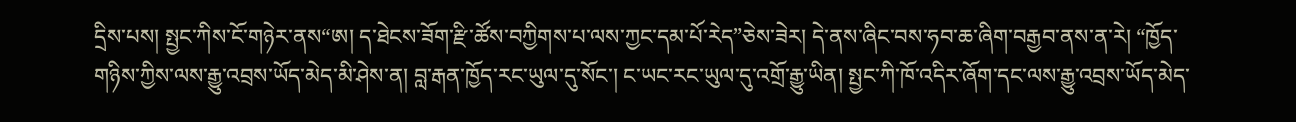དྲིས་པས། སྤྱང་ཀིས་ངོ་གཉེར་ནས“ཨ། ད་ཐེངས་ཟོག་རྫི་ཚོས་བཀྱིགས་པ་ལས་ཀྱང་དམ་པོ་རེད”ཅེས་ཟེར། དེ་ནས་ཞིང་བས་ཧབ་ཆ་ཞིག་བརྒྱབ་ནས་ན་རེ། “ཁྱོད་གཉིས་ཀྱིས་ལས་རྒྱུ་འབྲས་ཡོད་མེད་མི་ཤེས་ན། བླ་རྒན་ཁྱོད་རང་ཡུལ་དུ་སོང་། ང་ཡང་རང་ཡུལ་དུ་འགྲོ་རྒྱུ་ཡིན། སྤྱང་ཀི་ཁོ་འདིར་ཞོག་དང་ལས་རྒྱུ་འབྲས་ཡོད་མེད་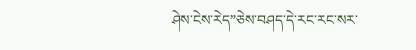ཤེས་ངེས་རེད”ཅེས་བཤད་དེ་རང་རང་སར་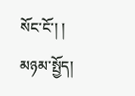སོང་ངོ་། །
མཉམ་སྤྱོད།